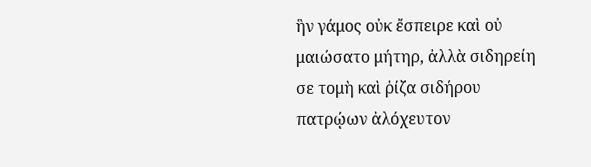ἣν γάμος οὐκ ἔσπειρε καὶ οὐ μαιώσατο μήτηρ, ἀλλὰ σιδηρείη σε τομὴ καὶ ῥίζα σιδήρου πατρῴων ἀλόχευτον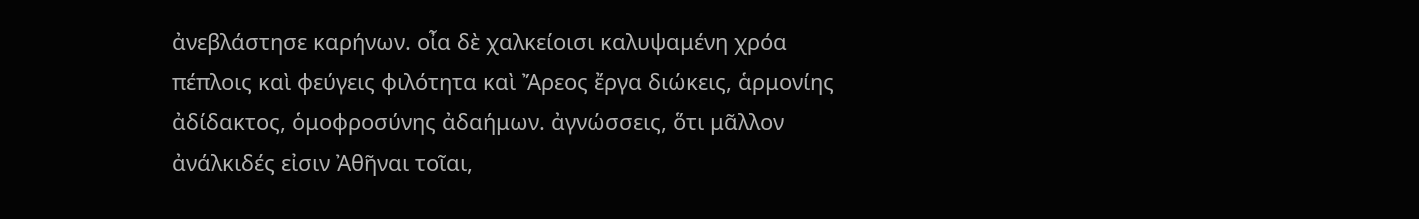ἀνεβλάστησε καρήνων. οἶα δὲ χαλκείοισι καλυψαμένη χρόα πέπλοις καὶ φεύγεις φιλότητα καὶ Ἄρεος ἔργα διώκεις, ἁρμονίης ἀδίδακτος, ὁμοφροσύνης ἀδαήμων. ἀγνώσσεις, ὅτι μᾶλλον ἀνάλκιδές εἰσιν Ἀθῆναι τοῖαι,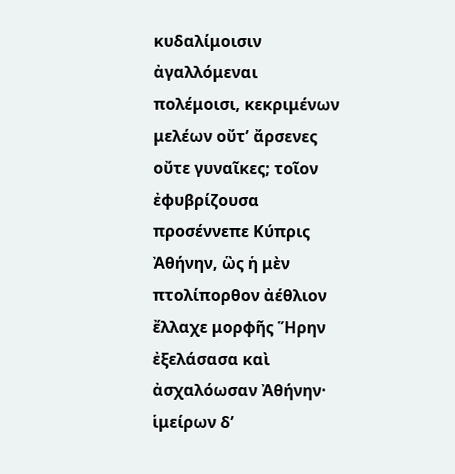κυδαλίμοισιν ἀγαλλόμεναι πολέμοισι, κεκριμένων μελέων οὔτʼ ἄρσενες οὔτε γυναῖκες; τοῖον ἐφυβρίζουσα προσέννεπε Κύπρις Ἀθήνην, ὣς ἡ μὲν πτολίπορθον ἀέθλιον ἔλλαχε μορφῆς Ἥρην ἐξελάσασα καὶ ἀσχαλόωσαν Ἀθήνην· ἱμείρων δʼ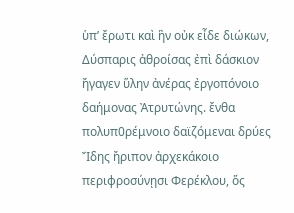ὑπʼ ἔρωτι καὶ ἣν οὐκ εἶδε διώκων, Δύσπαρις ἀθροίσας ἐπὶ δάσκιον ἤγαγεν ὕλην ἀνέρας ἐργοπόνοιο δαήμονας Ἀτρυτώνης. ἔνθα πολυπ0ρέμνοιο δαϊζόμεναι δρύες Ἴδης ἤριπον ἀρχεκάκοιο περιφροσύνῃσι Φερέκλου, ὅς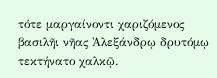τότε μαργαίνοντι χαριζόμενος βασιλῆι νῆας Ἀλεξάνδρῳ δρυτόμῳ τεκτήνατο χαλκῷ.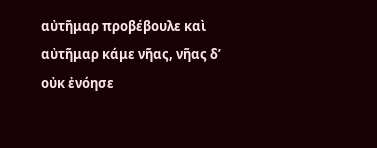αὐτῆμαρ προβέβουλε καὶ αὐτῆμαρ κάμε νῆας, νῆας δʼ οὐκ ἐνόησε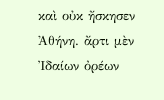καὶ οὐκ ἤσκησεν Ἀθήνη. ἄρτι μὲν Ἰδαίων ὀρέων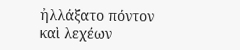ἠλλάξατο πόντον καὶ λεχέων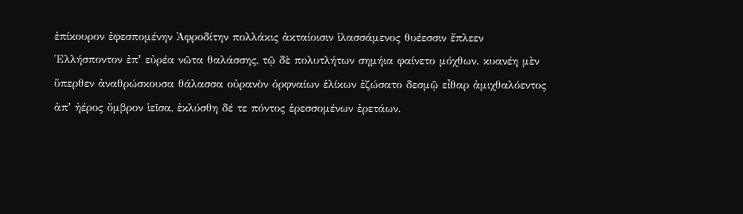ἐπίκουρον ἐφεσπομένην Ἀφροδίτην πολλάκις ἀκταίοισιν ἱλασσάμενος θυέεσσιν ἔπλεεν Ἑλλήσποντον ἐπʼ εὐρέα νῶτα θαλάσσης, τῷ δὲ πολυτλήτων σημήια φαίνετο μόχθων. κυανέη μὲν ὕπερθεν ἀναθρώσκουσα θάλασσα οὐρανὸν ὀρφναίων ἑλίκων ἐζώσατο δεσμῷ εἶθαρ ἀμιχθαλόεντος ἀπʼ ἠέρος ὄμβρον ἱεῖσα, ἐκλύσθη δέ τε πόντος ἐρεσσομένων ἐρετάων.